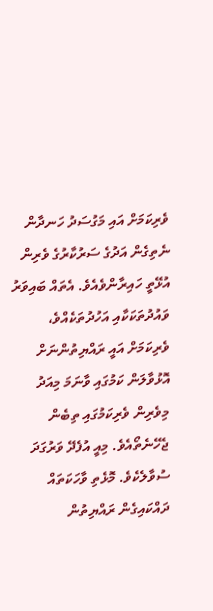ވެރިކަމަށް އައި މަގުސަދު ހަނދާން ނެތިގެން އަދުގެ ސަރުކާރުގެ ވެރިން އުޅޭތީ ހައިރާންވެއެވެ. އެތައް ބައިވަރު ވައުދުތަކަކާއި އަހުދުތަކެއްވެ، ވެރިކަމަށް އައީ ރައްޔިތުންނަށް އޮޅުވާލަން ކަމުގައި ވާނަމަ މިއަދު މިވެރިން ވެރިކަމުގައި ތިބެން ޖެހޭނެތޯއެވެ. މިއީ އުފެދޭ ވަރުގަދަ ސުވާލެކެވެ. މޮޅެތި ވާހަކަތައް ދައްކައިގެން ރައްޔިތުން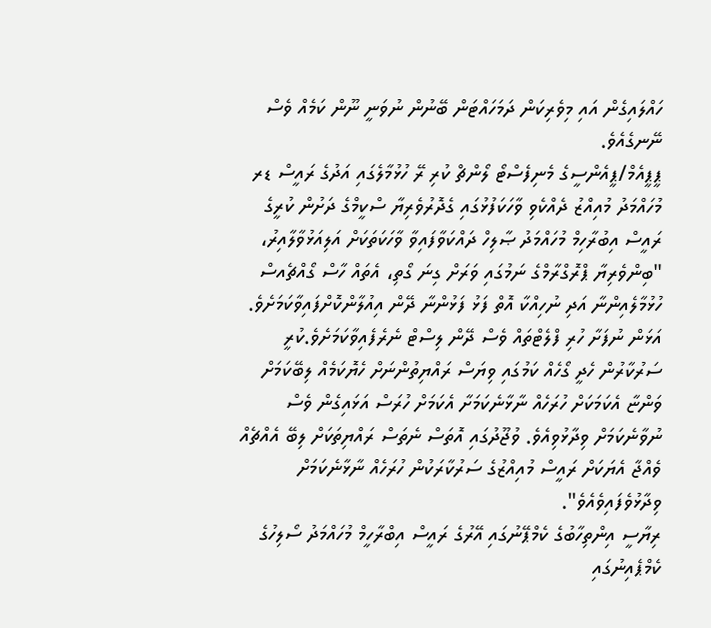ހައްލައިގެން އައި މިވެރިކަން ދަމަހައްޓަން ބޭނުން ނުވަނީ ނޫން ކަމެއް ވެސް ނޭނގެއެވެ.
ޕީޕީއެމް/ޕީއެންސީގެ މެނިފެސްޓޯ ލޯންޗް ކުރި ރޭ ހުޅުމާލެގައި އަދުގެ ރައީސް ޑރ މުހައްމަދު މުއިއްޒު ދެއްކެވި ވާހަކަފުޅުގައި ގެދޮރުވެރިޔާ ސްކީމްގެ ދަށުން ކުރީގެ ރައީސް އިބުރާހިމް މުހައްމަދު ޞާލިހް ދައްކަވާފައިވާ ވާހަކަތަކަށް އަލިއަޅުވާލާއިރު، "ބިންވެރިޔާ ޕްރޮގްރާމްގެ ނަމުގައި ވަރަށް ގިނަ ގޯތި، އެތައް ހާސް ގޯއްޗެއސް ހުޅުމާލެއިންނާ އަދި ނުހިއްކާ އޮތް ފަޅު ފަޅުންނާ ދޭން އިއުލާންކޮށްފައިވާކަމަށެވެ. އަޅަން ނުފަށާ ހުރި ފްލެޓްތައް ވެސް ދޭން ލިސްޓް ނެރެފެއިވާކަމަށެވެ.ކުރީ ސަރުކާރުން ހެދީ ގޯހެއް ކަމުގައި ވިޔަސް ރައްޔިތުންނަށް ހެޔޮކަމެއް ލިބޭކަމަށް ވަންޏާ އެކަމަކަށް ހުރަހެއް ނާޅާނެކަމަށާ އެކަމަށް ހުރަސް އަޅައިގެން ވެސް ނުވާނެކަމަށް ވިދާޅުވިއެވެ. ވުޖޫދުގައި އޮތަސް ނެތަސް ރައްޔިތަކަށް ލިބޭ އެއްޗެއް ވެއްޖާ އެޔަކަށް ރައީސް މުއިއްޒުގެ ސަރުކާރަކުން ހުރަހެއް ނާޅާނެކަމަށް ވިދާޅުވެފައިވެއެވެ".
ރިޔާސީ އިންތިހާބުގެ ކެމްޕޭނުގައި އޭރުގެ ރައީސް އިބްރާހީމް މުހައްމަދު ސޯލިހުގެ ކެމްޕެއިނުގައި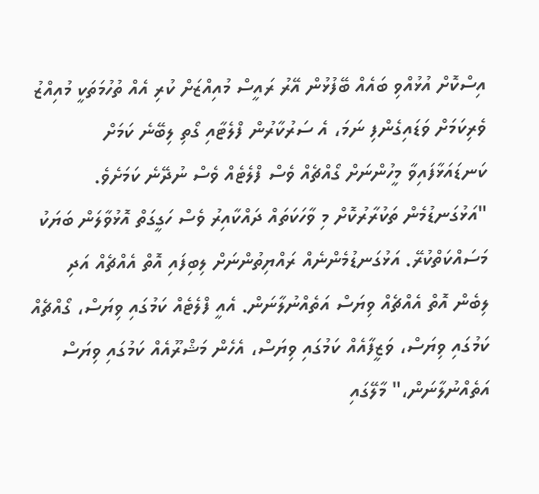އިސްކޮށް އުޅުއްވި ބައެއް ބޭފުޅުން އޭރު ރައީސް މުއިއްޒަށް ކުރި އެއް ތުހުމަތަކީ މުއިއްޒު ވެރިކަމަށް ވަޑައިގެންފި ނަމަ، އެ ސަރުކާރުން ފްލެޓާއި ގޯތި ލިބޭނެ ކަމަށް ކަނޑައަޅާފައިވާ މީހުންނަށް ގޯއްޗެއް ވެސް ފްލެޓެއް ވެސް ނުދޭނެ ކަމަށެވެ.
"އަޅުގަނޑުމެން ތަކުރާރުކޮށް މި ވާހަކަތައް ދައްކާއިރު ވެސް ހަގީގަތް އޮޅުވާލަން ބަޔަކު މަސައްކަތްކުރޭ. އަޅުގަނޑުމެންނެއް ރައްޔިތުންނަށް ލިބިފައި އޮތް އެއްޗެއް އަދި ލިބެން އޮތް އެއްޗެއް ވިޔަސް އަތެއްނުލާނަން. އެއީ ފްލެޓެއް ކަމުގައި ވިޔަސް، ގޯއްޗެއް ކަމުގައި ވިޔަސް، ވަޒީފާއެއް ކަމުގައި ވިޔަސް، އެހެން މަޝްރޫއެއް ކަމުގައި ވިޔަސް އަތެއްނުލާނަން،" މާލޭގައި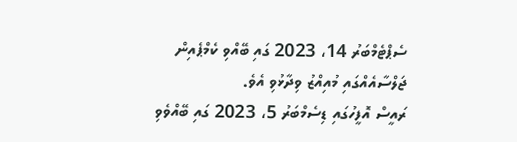ސެޕްޓެމްބަރު 14، 2023 ގައި ބޭއްވި ކެމްޕެއިން ޖަލްސާއެއްގައި މުއިއްޒު ވިދާޅުވި އެވެ.
ރައީސް އޮފީހުގައި ޑިސެމްބަރު 5، 2023 ގައި ބޭއްވެވި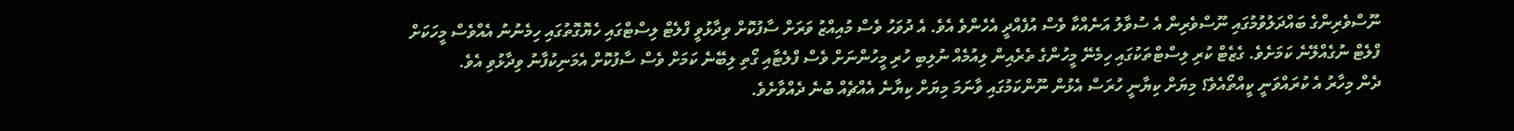ނޫސްވެރިންގެ ބައްދަލުވުމުގައި ނޫސްވެރިން އެ ސުވާލު އަނެއްކާ ވެސް އުފެއްދީ އެހެންވެ އެވެ. އެ ދުވަހު ވެސް މުއިއްޒު ވަރަށް ސާފުކޮށް ވިދާޅުވީ ފްލެޓް ލިސްޓްގައި ހެޔޮގޮތުގައި ހިމެނުނު އެއްވެސް މީހަކަށް ފްލެޓް ނުގެއްލޭނެ ކަމަށެވެ. ގެޒެޓް ކުރި ލިސްޓްތަކުގައި ހިމެނޭ މީހުންގެ ތެރެއިން ލިއުމެއް ނުލިބި ހުރި މީހުންނަށް ވެސް ފްލެޓާއި ގޯތި ލިބޭނެ ކަމަށް ވެސް ސާފުކޮށް އެމަނިކުފާނު ވިދާޅުވި އެވެ.
ދެން މިހާރު އެ ކުރައްވަނީ ކީއްތޯއެވެ؟ މިޔަށް ކިޔާނީ ހުރަސް އެޅުން ނޫންކަމުގައި ވާނަމަ މިޔަށް ކިޔާނެ އެއްޗެއް ބުނެ ދެއްވާށެވެ.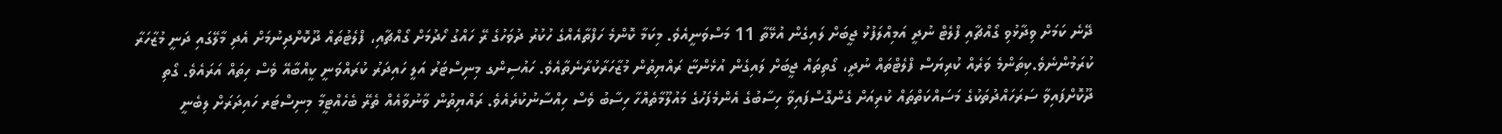ދޭނެ ކަމަށް ވިދާޅުވި ގޯއްޗާއި ފްލެޓް ނުދީ އަމިއްލަފުޅު ޖީބަށް ލައިގެން އުޅޭތާ 11 މަސްވަނީއެވެ. މިކަމާ ކޮންމެ ހަފްތާއެއްގެ ހުކުރު ދުވަހުގެ ރޭ ހައްގު ހޯދުމަށް ގޯއްޗާއި، ފްލެޓުތައް ދޫކޮށްދިނުމަށް އެދި މާލޭގައި ދަނީ މުޒާހަރާ ކުރަމުންނެވެ.ކިތަންމެ ވަރެއް ކުރިޔަސް ފްލެޓްތައް ނުދީ، ގޯތިތައް ޖީބަށް ލައިގެން އުޅެންޏާ ރައްޔިތުން މުޒާހަރާކުރާނެތާއެވެ. ހައުސިންގ މިނިސްޓަރު އަލީ ހައިދަރު ކުރައްވަނީ ކީއްބާއޭ ވެސް ހިތައް އަރައެވެ. ގޯތި ދޫކޮށްފައިވާ ސަރަހައްދުތަކުގެ މަސައްކަތްތައް ކުރިއަށް ގެންގޮސްފައިވާ ހިސާބުގެ އެންމެފަހުގެ މައުލޫމާތެއްހާ ހިސާބު ވެސް ހިއްސާނުކުރެއެވެ. ރައްޔިތުން ވާނުވާއެއް ތެރޭ ބެހެއްޓީމާ މިނިސްޓަރ ހައިދަރަށް ލިބެނީ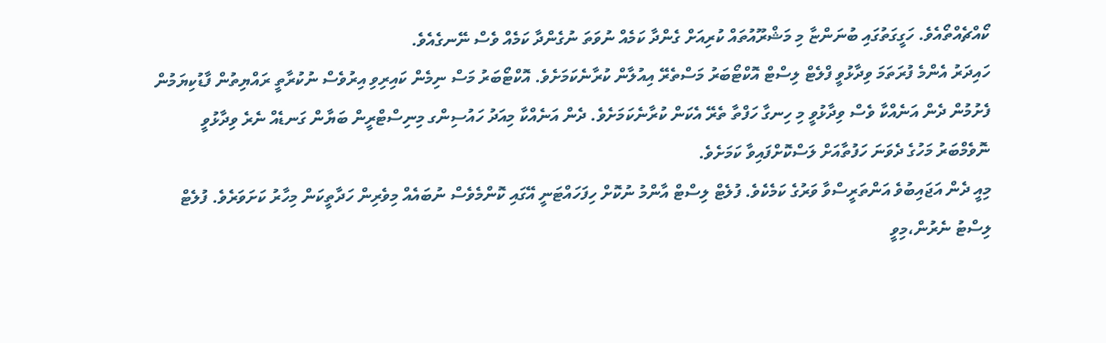ކޯއްޗެއްތޯއެވެ. ހަގީގަތުގައި ބުނަންޏާ މި މަޝްރޫއުތައް ކުރިއަށް ގެންދާ ކަމެއް ނުވަތަ ނުގެންދާ ކަމެއް ވެސް ނޭނގެއެވެ.
ހައިދަރު އެންމެ ފުރަތަމަ ވިދާޅުވީ ފްލެޓް ލިސްޓް އޮކްޓޯބަރު މަސްތެރޭ އިއުލާން ކުރާނެކަމަށެވެ. އޮކްޓޯބަރު މަސް ނިމެން ކައިރިވި އިރުވެސް ނުކުރާތީ ރައްޔިތުން ފާޑުކިޔަމުން ފެށުމުން ދެން އަނެއްކާ ވެސް ވިދާޅުވީ މި ހިނގާ ހަފްތާ ތެރޭ އެކަން ކުރާނެކަމަށެވެ. ދެން އަނެއްކާ މިއަދު ހައުސިންގ މިނިސްޓްރީން ބަޔާން ގަނޑެއް ނެރެ ވިދާޅުވީ ނޮވެމްބަރު މަހުގެ ދެވަނަ ހަފުތާއަށް ލަސްކޮށްފައިވާ ކަމަށެވެ.
މިއީ ދެން އަޖައިބުވެ އަންތަރީސްވާ ވަރުގެ ކަމެކެވެ. ފުލެޓް ލިސްޓް އާންމު ނުކޮށް ހިފަހައްޓަނީ އޭގައި ކޮންމެވެސް ނުބައެއް މިވެރިން ހަދާތީކަން މިހާރު ކަށަވަރެވެ. ފުލެޓް ލިސްޓު ނެރުން،މިވީ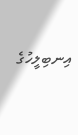އިނބިލީހުގެ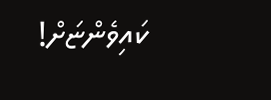ކައިވެންޏަށް!